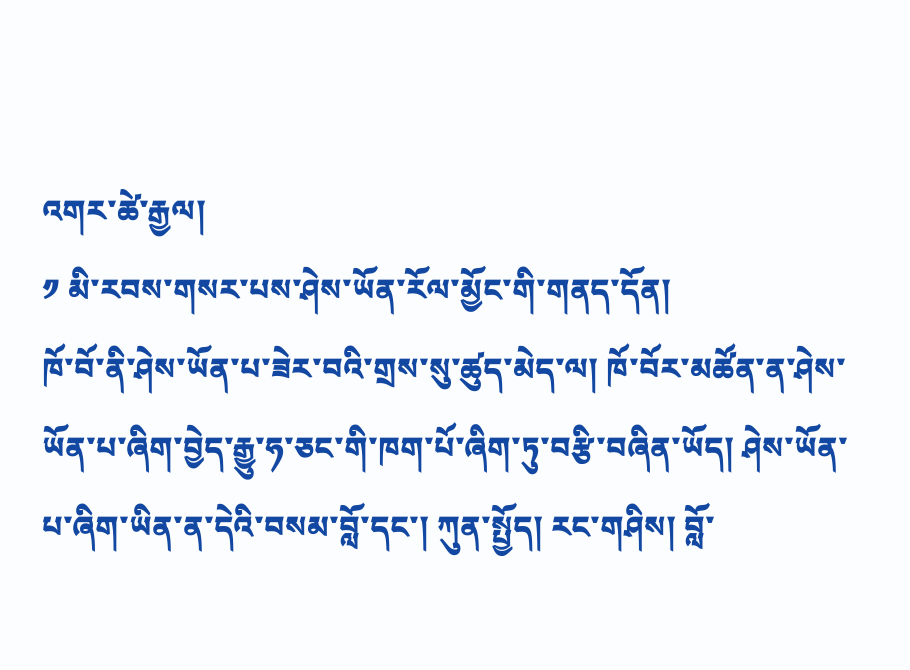འགར་ཚེ་རྒྱལ།
༡ མི་རབས་གསར་པས་ཤེས་ཡོན་རོལ་མྱོང་གི་གནད་དོན།
ཁོ་བོ་ནི་ཤེས་ཡོན་པ་ཟེར་བའི་གྲས་སུ་ཚུད་མེད་ལ། ཁོ་བོར་མཚོན་ན་ཤེས་ཡོན་པ་ཞིག་བྱེད་རྒྱུ་ཧ་ཅང་གི་ཁག་པོ་ཞིག་ཏུ་བརྩི་བཞིན་ཡོད། ཤེས་ཡོན་པ་ཞིག་ཡིན་ན་དེའི་བསམ་བློ་དང་། ཀུན་སྤྱོད། རང་གཤིས། བློ་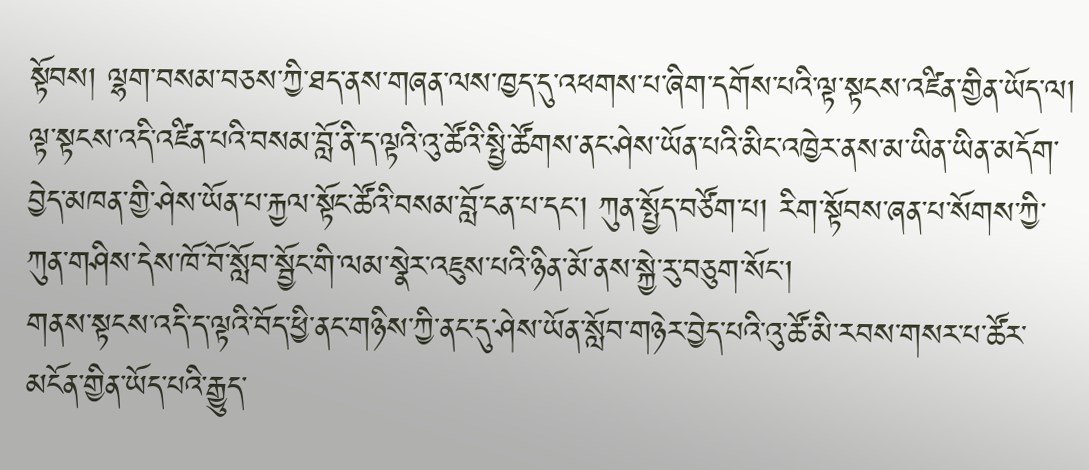སྟོབས། ལྷག་བསམ་བཅས་ཀྱི་ཐད་ནས་གཞན་ལས་ཁྱད་དུ་འཕགས་པ་ཞིག་དགོས་པའི་ལྟ་སྟངས་འཛིན་གྱིན་ཡོད་ལ། ལྟ་སྟངས་འདི་འཛིན་པའི་བསམ་བློ་ནི་ད་ལྟའི་འུ་ཚོའི་སྤྱི་ཚོགས་ནང་ཤེས་ཡོན་པའི་མིང་འཁྱེར་ནས་མ་ཡིན་ཡིན་མདོག་བྱེད་མཁན་གྱི་ཤེས་ཡོན་པ་རྐྱལ་སྟོང་ཚོའི་བསམ་བློ་ངན་པ་དང་། ཀུན་སྤྱོད་བཙོག་པ། རིག་སྟོབས་ཞན་པ་སོགས་ཀྱི་ཀུན་གཤིས་དེས་ཁོ་བོ་སློབ་སྦྱོང་གི་ལམ་སྣེར་འཇུས་པའི་ཉིན་མོ་ནས་སྐྱེ་རུ་བཅུག་སོང་།
གནས་སྟངས་འདི་ད་ལྟའི་བོད་ཕྱི་ནང་གཉིས་ཀྱི་ནང་དུ་ཤེས་ཡོན་སློབ་གཉེར་བྱེད་པའི་འུ་ཚོ་མི་རབས་གསར་པ་ཚོར་མངོན་གྱིན་ཡོད་པའི་རྒྱུད་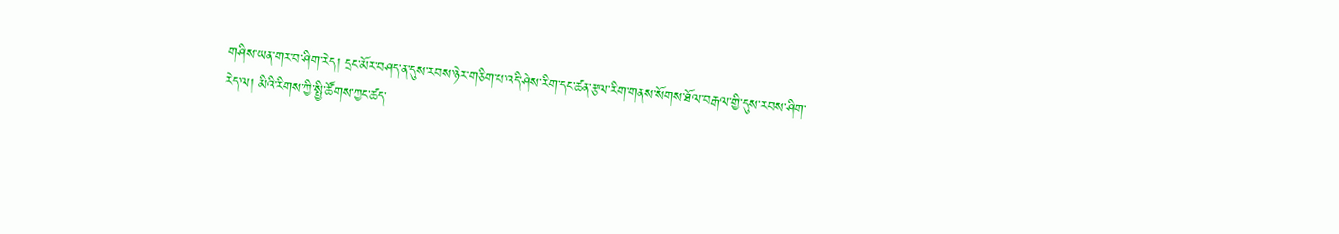གཤིས་ཡན་གར་བ་ཤིག་རེད། དྲང་མོར་བཤད་ན་དུས་རབས་ཉེར་གཅིག་པ་འདི་ཤེས་རིག་དང་ཚན་རྩལ་རིག་གནས་སོགས་ཐོལ་བརྒལ་གྱི་དུས་རབས་ཤིག་རེད་ལ། མིའི་རིགས་ཀྱི་སྤྱི་ཚོགས་ཀྱང་ཚད་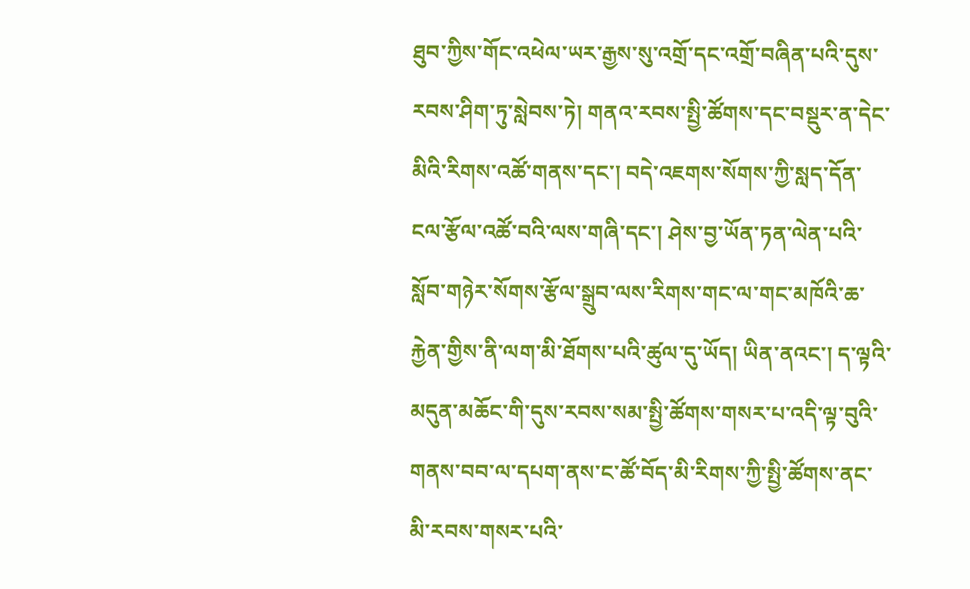ཐུབ་ཀྱིས་གོང་འཕེལ་ཡར་རྒྱས་སུ་འགྲོ་དང་འགྲོ་བཞིན་པའི་དུས་རབས་ཤིག་ཏུ་སླེབས་ཏེ། གནའ་རབས་སྤྱི་ཚོགས་དང་བསྡུར་ན་དེང་མིའི་རིགས་འཚོ་གནས་དང་། བདེ་འཇགས་སོགས་ཀྱི་སླད་དོན་ངལ་རྩོལ་འཚོ་བའི་ལས་གཞི་དང་། ཤེས་བྱ་ཡོན་ཏན་ལེན་པའི་སློབ་གཉེར་སོགས་རྩོལ་སྒྲུབ་ལས་རིགས་གང་ལ་གང་མཁོའི་ཆ་རྐྱེན་གྱིས་ནི་ལག་མི་ཐོགས་པའི་ཚུལ་དུ་ཡོད། ཡིན་ནའང་། ད་ལྟའི་མདུན་མཆོང་གི་དུས་རབས་སམ་སྤྱི་ཚོགས་གསར་པ་འདི་ལྟ་བུའི་གནས་བབ་ལ་དཔག་ནས་ང་ཚོ་བོད་མི་རིགས་ཀྱི་སྤྱི་ཚོགས་ནང་མི་རབས་གསར་པའི་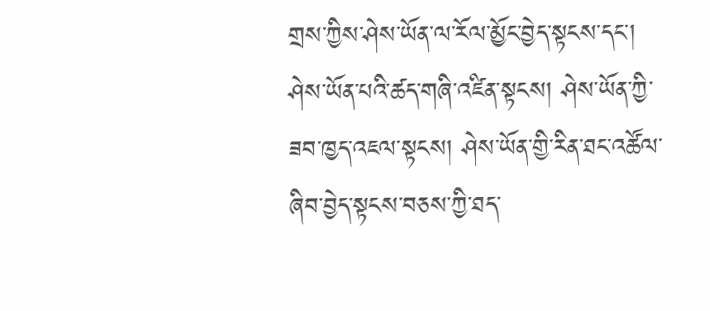གྲས་ཀྱིས་ཤེས་ཡོན་ལ་རོལ་མྱོང་བྱེད་སྟངས་དང་། ཤེས་ཡོན་པའི་ཚད་གཞི་འཛིན་སྟངས། ཤེས་ཡོན་ཀྱི་ཟབ་ཁྱད་འཇལ་སྟངས། ཤེས་ཡོན་གྱི་རིན་ཐང་འཚོལ་ཞིབ་བྱེད་སྟངས་བཅས་ཀྱི་ཐད་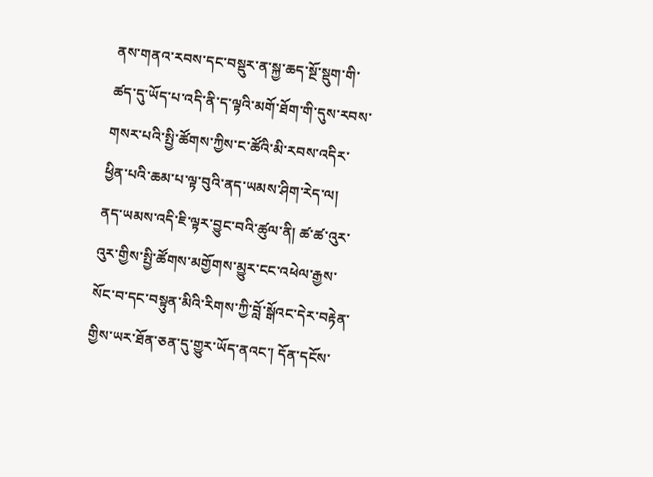ནས་གནའ་རབས་དང་བསྡུར་ན་སྐྱ་ཆད་སྔོ་སྡུག་གི་ཚད་དུ་ཡོད་པ་འདི་ནི་ད་ལྟའི་མགོ་ཐོག་གི་དུས་རབས་གསར་པའི་སྤྱི་ཚོགས་ཀྱིས་ང་ཚོའི་མི་རབས་འདིར་ཕྱིན་པའི་ཆམ་པ་ལྟ་བུའི་ནད་ཡམས་ཤིག་རེད་ལ། ནད་ཡམས་འདི་ཇི་ལྟར་བྱུང་བའི་ཚུལ་ནི། ཚ་ཚ་འུར་འུར་གྱིས་སྤྱི་ཚོགས་མགྱོགས་མྱུར་ངང་འཕེལ་རྒྱས་སོང་བ་དང་བསྟུན་མིའི་རིགས་ཀྱི་བློ་སྒོའང་དེར་བརྟེན་གྱིས་ཡར་ཐོན་ཅན་དུ་གྱུར་ཡོད་ནའང་། དོན་དངོས་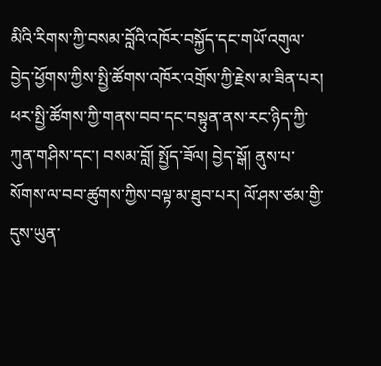མིའི་རིགས་ཀྱི་བསམ་བློའི་འཁོར་བསྐྱོད་དང་གཡོ་འགུལ་བྱེད་ཕྱོགས་ཀྱིས་སྤྱི་ཚོགས་འཁོར་འགྲོས་ཀྱི་རྗེས་མ་ཟིན་པར། ཕར་སྤྱི་ཚོགས་ཀྱི་གནས་བབ་དང་བསྟུན་ནས་རང་ཉིད་ཀྱི་ཀུན་གཤིས་དང་། བསམ་བློ། སྤྱོད་ཟོལ། བྱེད་སྒོ། ནུས་པ་སོགས་ལ་བབ་ཚུགས་ཀྱིས་བལྟ་མ་ཐུབ་པར། ལོ་ཤས་ཙམ་གྱི་དུས་ཡུན་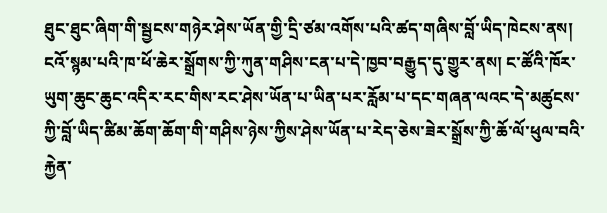ཐུང་ཐུང་ཞིག་གི་སྦྱངས་གཉེར་ཤེས་ཡོན་གྱི་དྲི་ཙམ་འགོས་པའི་ཚད་གཞིས་བློ་ཡིད་ཁེངས་ནས། ངའོ་སྙམ་པའི་ཁ་ཕོ་ཆེར་སྒྲོགས་ཀྱི་ཀུན་གཤིས་ངན་པ་དེ་ཁྱབ་བརྒྱུད་དུ་གྱུར་ནས། ང་ཚོའི་ཁོར་ཡུག་ཆུང་ཆུང་འདིར་རང་གིས་རང་ཤེས་ཡོན་པ་ཡིན་པར་རློམ་པ་དང་གཞན་ལའང་དེ་མཚུངས་ཀྱི་བློ་ཡིད་ཚིམ་ཆོག་ཆོག་གི་གཤིས་ཉེས་ཀྱིས་ཤེས་ཡོན་པ་རེད་ཅེས་ཟེར་སྒྲོས་ཀྱི་ཆོ་ལོ་ཕུལ་བའི་རྐྱེན་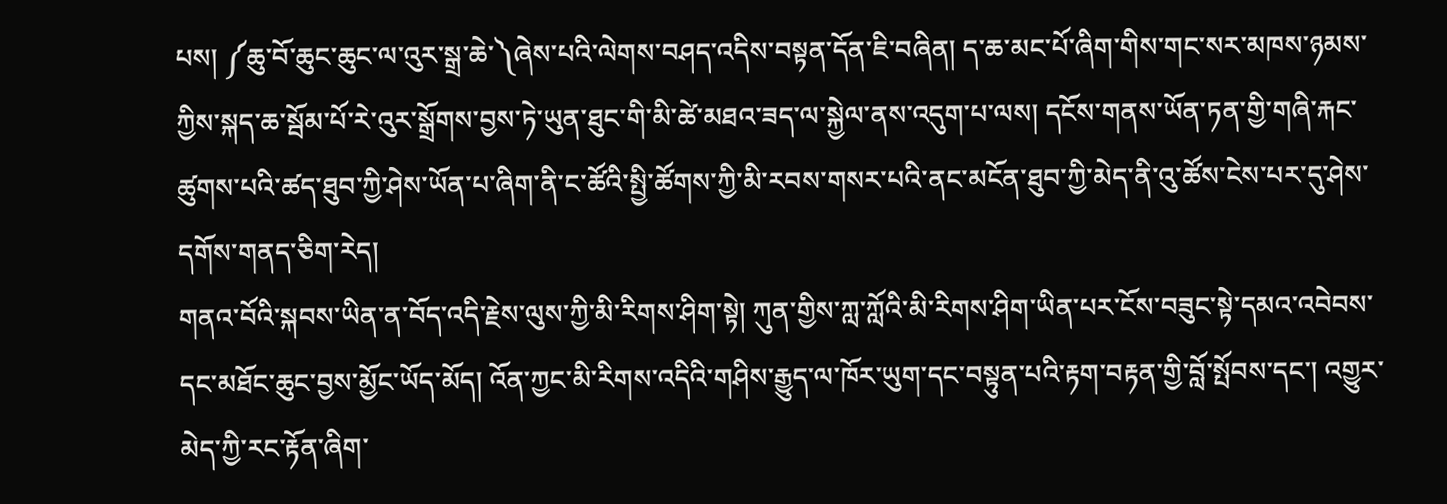པས། ༼ཆུ་བོ་ཆུང་ཆུང་ལ་འུར་སྒྲ་ཆེ་༽ཞེས་པའི་ལེགས་བཤད་འདིས་བསྟན་དོན་ཇི་བཞིན། ད་ཆ་མང་པོ་ཞིག་གིས་གང་སར་མཁས་ཉམས་ཀྱིས་སྐད་ཆ་སྦོམ་པོ་རེ་འུར་སྒྲོགས་བྱས་ཏེ་ཡུན་ཐུང་གི་མི་ཚེ་མཐའ་ཟད་ལ་སྐྱེལ་ནས་འདུག་པ་ལས། དངོས་གནས་ཡོན་ཏན་གྱི་གཞི་རྐང་ཚུགས་པའི་ཚད་ཐུབ་ཀྱི་ཤེས་ཡོན་པ་ཞིག་ནི་ང་ཚོའི་སྤྱི་ཚོགས་ཀྱི་མི་རབས་གསར་པའི་ནང་མངོན་ཐུབ་ཀྱི་མེད་ནི་འུ་ཚོས་ངེས་པར་དུ་ཤེས་དགོས་གནད་ཅིག་རེད།
གནའ་བོའི་སྐབས་ཡིན་ན་བོད་འདི་རྗེས་ལུས་ཀྱི་མི་རིགས་ཤིག་སྟེ། ཀུན་གྱིས་ཀླ་ཀློའི་མི་རིགས་ཤིག་ཡིན་པར་ངོས་བཟུང་སྟེ་དམའ་འབེབས་དང་མཐོང་ཆུང་བྱས་མྱོང་ཡོད་མོད། འོན་ཀྱང་མི་རིགས་འདིའི་གཤིས་རྒྱུད་ལ་ཁོར་ཡུག་དང་བསྟུན་པའི་རྟག་བརྟན་གྱི་བློ་སྤོབས་དང་། འགྱུར་མེད་ཀྱི་རང་རྟོན་ཞིག་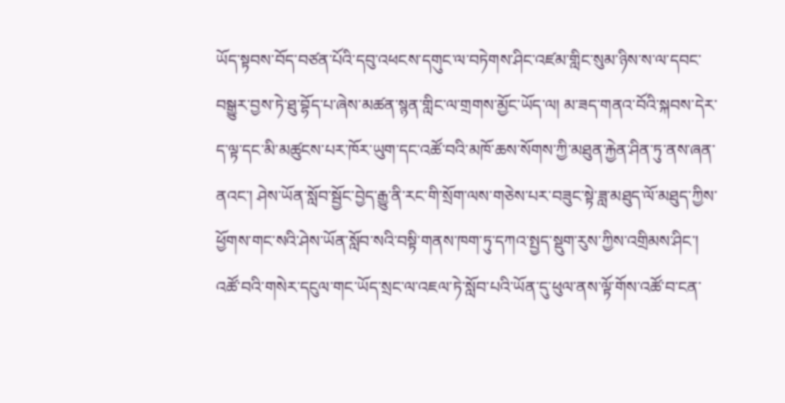ཡོད་སྟབས་བོད་བཙན་པོའི་དབུ་འཕངས་དགུང་ལ་བཏེགས་ཤིང་འཛམ་གླིང་སུམ་ཉིས་ས་ལ་དབང་བསྒྱུར་བྱས་ཏེ་ཐུ་བྷོད་པ་ཞེས་མཚན་སྙན་གླིང་ལ་གྲགས་མྱོང་ཡོད་ལ། མ་ཟད་གནའ་བོའི་སྐབས་དེར་ད་ལྟ་དང་མི་མཚུངས་པར་ཁོར་ཡུག་དང་འཚོ་བའི་མཁོ་ཆས་སོགས་ཀྱི་མཐུན་རྐྱེན་ཤིན་ཏུ་ནས་ཞན་ནའང་། ཤེས་ཡོན་སློབ་སྦྱོང་བྱེད་རྒྱུ་ནི་རང་གི་སྲོག་ལས་གཅེས་པར་བཟུང་སྟེ་ཟླ་མཐུད་ལོ་མཐུད་ཀྱིས་ཕྱོགས་གང་སའི་ཤེས་ཡོན་སློབ་སའི་བསྟི་གནས་ཁག་ཏུ་དཀའ་སྤྱད་སྡུག་རུས་ཀྱིས་འགྲིམས་ཤིང་། འཚོ་བའི་གསེར་དངུལ་གང་ཡོད་སྲང་ལ་འཇལ་ཏེ་སློབ་པའི་ཡོན་དུ་ཕུལ་ནས་ལྟོ་གོས་འཚོ་བ་ངན་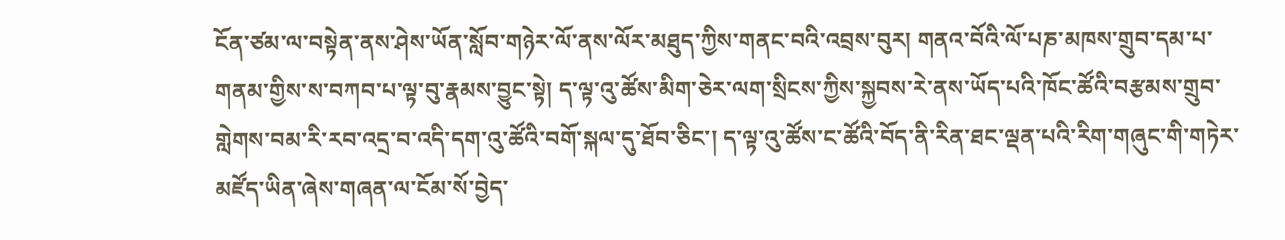ངོན་ཙམ་ལ་བསྟེན་ནས་ཤེས་ཡོན་སློབ་གཉེར་ལོ་ནས་ལོར་མཐུད་ཀྱིས་གནང་བའི་འབྲས་བུར། གནའ་བོའི་ལོ་པཎ་མཁས་གྲུབ་དམ་པ་གནམ་གྱིས་ས་བཀབ་པ་ལྟ་བུ་རྣམས་བྱུང་སྟེ། ད་ལྟ་འུ་ཚོས་མིག་ཅེར་ལག་སྲིངས་ཀྱིས་སྐྱབས་རེ་ནས་ཡོད་པའི་ཁོང་ཚོའི་བརྩམས་གྲུབ་གླེགས་བམ་རི་རབ་འདྲ་བ་འདི་དག་འུ་ཚོའི་བགོ་སྐལ་དུ་ཐོབ་ཅིང་། ད་ལྟ་འུ་ཚོས་ང་ཚོའི་བོད་ནི་རིན་ཐང་ལྡན་པའི་རིག་གཞུང་གི་གཏེར་མཛོད་ཡིན་ཞེས་གཞན་ལ་ངོམ་སོ་བྱེད་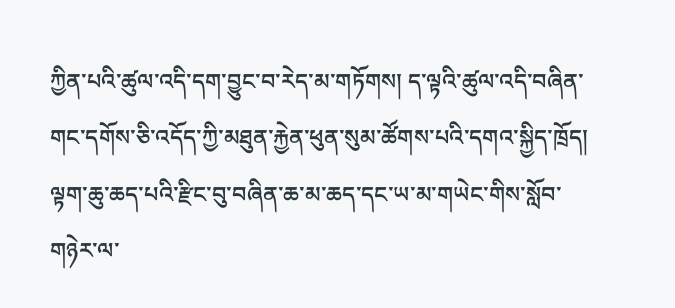ཀྱིན་པའི་ཚུལ་འདི་དག་བྱུང་བ་རེད་མ་གཏོགས། ད་ལྟའི་ཚུལ་འདི་བཞིན་གང་དགོས་ཅི་འདོད་ཀྱི་མཐུན་རྐྱེན་ཕུན་སུམ་ཚོགས་པའི་དགའ་སྐྱིད་ཁྲོད། ལྟག་ཆུ་ཆད་པའི་རྫིང་བུ་བཞིན་ཆ་མ་ཆད་དང་ཡ་མ་གཡེང་གིས་སློབ་གཉེར་ལ་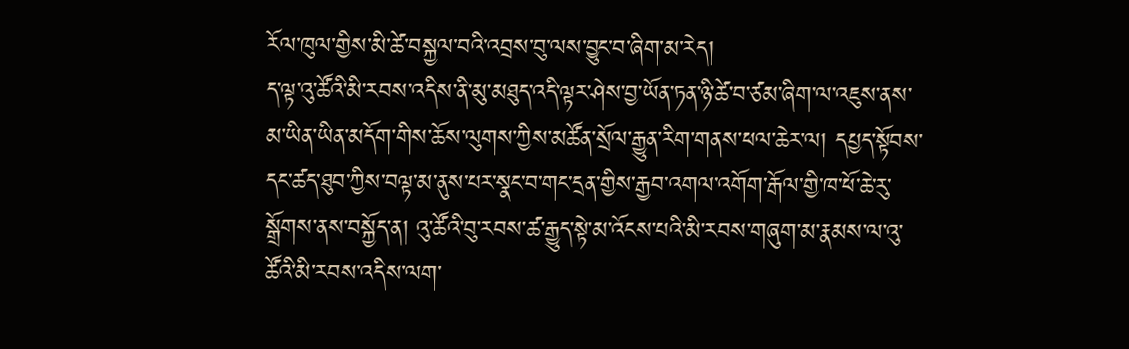རོལ་ཁུལ་གྱིས་མི་ཚེ་བསྐྱལ་བའི་འབྲས་བུ་ལས་བྱུང་བ་ཞིག་མ་རེད།
ད་ལྟ་འུ་ཚོའི་མི་རབས་འདིས་ནི་མུ་མཐུད་འདི་ལྟར་ཤེས་བྱ་ཡོན་ཏན་ཉི་ཚེ་བ་ཙམ་ཞིག་ལ་འཇུས་ནས་མ་ཡིན་ཡིན་མདོག་གིས་ཆོས་ལུགས་ཀྱིས་མཚོན་སྲོལ་རྒྱུན་རིག་གནས་ཕལ་ཆེར་ལ། དཔྱད་སྟོབས་དང་ཚད་ཐུབ་ཀྱིས་བལྟ་མ་ནུས་པར་སྣང་བ་གང་དྲན་གྱིས་རྒྱབ་འགལ་འགོག་རྒོལ་གྱི་ཁ་ཕོ་ཆེ་རུ་སྒྲོགས་ནས་བསྐྱོད་ན། འུ་ཚོའི་བུ་རབས་ཚ་རྒྱུད་སྟེ་མ་འོངས་པའི་མི་རབས་གཞུག་མ་རྣམས་ལ་འུ་ཚོའི་མི་རབས་འདིས་ལག་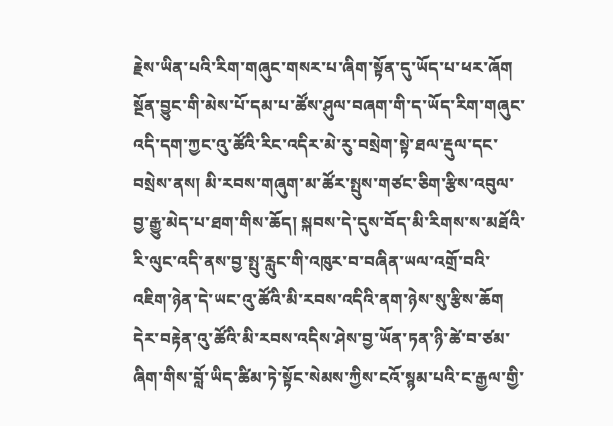རྗེས་ཡིན་པའི་རིག་གཞུང་གསར་པ་ཞིག་སྟོན་དུ་ཡོད་པ་ཕར་ཞོག སྔོན་བྱུང་གི་མེས་པོ་དམ་པ་ཚོས་ཤུལ་བཞག་གི་ད་ཡོད་རིག་གཞུང་འདི་དག་ཀྱང་འུ་ཚོའི་རིང་འདིར་མེ་རུ་བསྲེག་སྟེ་ཐལ་རྡུལ་དང་བསྲེས་ནས། མི་རབས་གཞུག་མ་ཚོར་སྤུས་གཙང་ཅིག་རྩིས་འབུལ་བྱ་རྒྱུ་མེད་པ་ཐག་གིས་ཆོད། སྐབས་དེ་དུས་བོད་མི་རིགས་ས་མཐོའི་རི་ལུང་འདི་ནས་བྱ་སྤུ་རླུང་གི་འཁུར་བ་བཞིན་ཡལ་འགྲོ་བའི་འཇིག་ཉེན་དེ་ཡང་འུ་ཚོའི་མི་རབས་འདིའི་ནག་ཉེས་སུ་རྩིས་ཆོག དེར་བརྟེན་འུ་ཚོའི་མི་རབས་འདིས་ཤེས་བྱ་ཡོན་ཏན་ཉི་ཚེ་བ་ཙམ་ཞིག་གིས་བློ་ཡིད་ཚིམ་ཏེ་སྟོང་སེམས་ཀྱིས་ངའོ་སྙམ་པའི་ང་རྒྱལ་གྱི་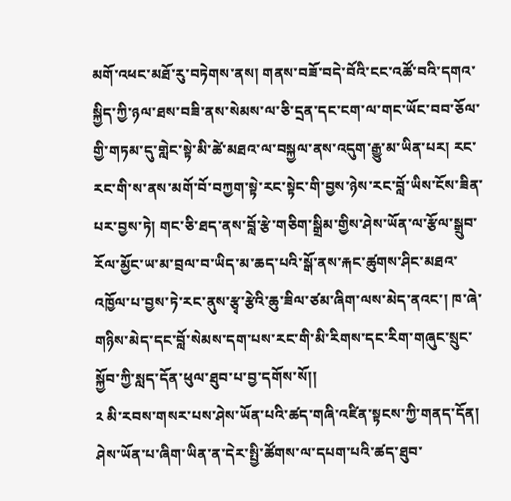མགོ་འཕང་མཐོ་རུ་བཏེགས་ནས། གནས་བཟོ་བདེ་བོའི་ངང་འཚོ་བའི་དགའ་སྐྱིད་ཀྱི་ཉལ་ཐས་བཟི་ནས་སེམས་ལ་ཅི་དྲན་དང་ངག་ལ་གང་ཡོང་བབ་ཅོལ་གྱི་གཏམ་དུ་གླེང་སྟེ་མི་ཚེ་མཐའ་ལ་བསྐྱལ་ནས་འདུག་རྒྱུ་མ་ཡིན་པར། རང་རང་གི་ས་ནས་མགོ་བོ་བཀྱག་སྟེ་རང་སྟེང་གི་བྱས་ཉེས་རང་བློ་ཡིས་ངོས་ཟིན་པར་བྱས་ཏེ། གང་ཅི་ཐད་ནས་བློ་རྩེ་གཅིག་སྒྲིམ་གྱིས་ཤེས་ཡོན་ལ་རྩོལ་སྒྲུབ་རོལ་མྱོང་ཡ་མ་བྲལ་བ་ཡིད་མ་ཆད་པའི་སྒོ་ནས་རྐང་ཚུགས་ཤིང་མཐའ་འཁྱོལ་པ་བྱས་ཏེ་རང་ནུས་རྩྭ་རྩེའི་ཆུ་ཟིལ་ཙམ་ཞིག་ལས་མེད་ནའང་། ཁ་ཞེ་གཉིས་མེད་དང་བློ་སེམས་དག་པས་རང་གི་མི་རིགས་དང་རིག་གཞུང་སྲུང་སྐྱོབ་ཀྱི་སླད་དོན་ཕུལ་ཐུབ་པ་བྱ་དགོས་སོ།།
༢ མི་རབས་གསར་པས་ཤེས་ཡོན་པའི་ཚད་གཞི་འཛིན་སྟངས་ཀྱི་གནད་དོན།
ཤེས་ཡོན་པ་ཞིག་ཡིན་ན་དེར་སྤྱི་ཚོགས་ལ་དཔག་པའི་ཚད་ཐུབ་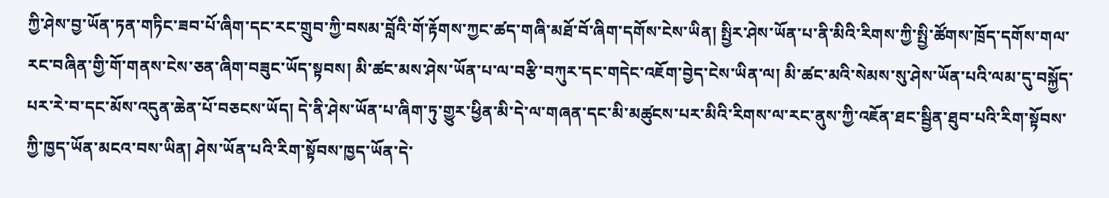ཀྱི་ཤེས་བྱ་ཡོན་ཏན་གཏིང་ཟབ་པོ་ཞིག་དང་རང་གྲུབ་ཀྱི་བསམ་བློའི་གོ་རྟོགས་ཀྱང་ཚད་གཞི་མཐོ་བོ་ཞིག་དགོས་ངེས་ཡིན། སྤྱིར་ཤེས་ཡོན་པ་ནི་མིའི་རིགས་ཀྱི་སྤྱི་ཚོགས་ཁྲོད་དགོས་གལ་རང་བཞིན་གྱི་གོ་གནས་ངེས་ཅན་ཞིག་བཟུང་ཡོད་སྟབས། མི་ཚང་མས་ཤེས་ཡོན་པ་ལ་བརྩི་བཀུར་དང་གདེང་འཇོག་བྱེད་ངེས་ཡིན་ལ། མི་ཚང་མའི་སེམས་སུ་ཤེས་ཡོན་པའི་ལམ་དུ་བསྐྱོད་པར་རེ་བ་དང་མོས་འདུན་ཆེན་པོ་བཅངས་ཡོད། དེ་ནི་ཤེས་ཡོན་པ་ཞིག་ཏུ་གྱུར་ཕྱིན་མི་དེ་ལ་གཞན་དང་མི་མཚུངས་པར་མིའི་རིགས་ལ་རང་ནུས་ཀྱི་འཇོན་ཐང་སྦྱིན་ཐུབ་པའི་རིག་སྟོབས་ཀྱི་ཁྱད་ཡོན་མངའ་བས་ཡིན། ཤེས་ཡོན་པའི་རིག་སྟོབས་ཁྱད་ཡོན་དེ་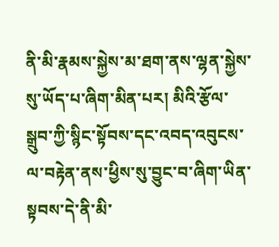ནི་མི་རྣམས་སྐྱེས་མ་ཐག་ནས་ལྷན་སྐྱེས་སུ་ཡོད་པ་ཞིག་མིན་པར། མིའི་རྩོལ་སྒྲུབ་ཀྱི་སྙིང་སྟོབས་དང་འབད་འབུངས་ལ་བརྟེན་ནས་ཕྱིས་སུ་བྱུང་བ་ཞིག་ཡིན་སྟབས་དེ་ནི་མི་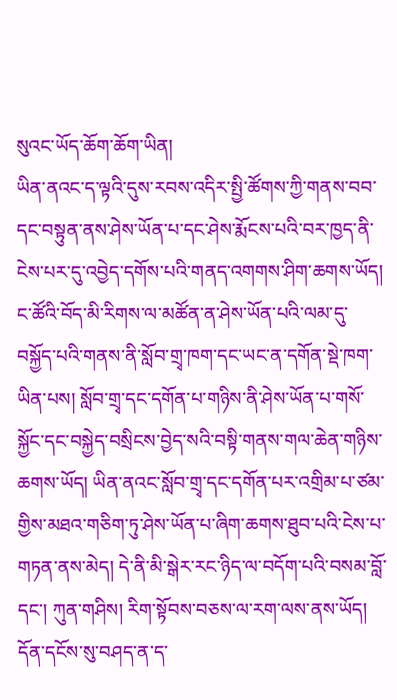སུའང་ཡོད་ཆོག་ཆོག་ཡིན།
ཡིན་ནའང་ད་ལྟའི་དུས་རབས་འདིར་སྤྱི་ཚོགས་ཀྱི་གནས་བབ་དང་བསྟུན་ནས་ཤེས་ཡོན་པ་དང་ཤེས་རྨོངས་པའི་བར་ཁྱད་ནི་ངེས་པར་དུ་འབྱེད་དགོས་པའི་གནད་འགགས་ཤིག་ཆགས་ཡོད། ང་ཚོའི་བོད་མི་རིགས་ལ་མཚོན་ན་ཤེས་ཡོན་པའི་ལམ་དུ་བསྐྱོད་པའི་གནས་ནི་སློབ་གྲྭ་ཁག་དང་ཡང་ན་དགོན་སྡེ་ཁག་ཡིན་པས། སློབ་གྲྭ་དང་དགོན་པ་གཉིས་ནི་ཤེས་ཡོན་པ་གསོ་སྐྱོང་དང་བསྐྱེད་བསྲིངས་བྱེད་སའི་བསྟི་གནས་གལ་ཆེན་གཉིས་ཆགས་ཡོད། ཡིན་ནའང་སློབ་གྲྭ་དང་དགོན་པར་འགྲིམ་པ་ཙམ་གྱིས་མཐའ་གཅིག་ཏུ་ཤེས་ཡོན་པ་ཞིག་ཆགས་ཐུབ་པའི་ངེས་པ་གཏན་ནས་མེད། དེ་ནི་མི་སྒེར་རང་ཉིད་ལ་བདོག་པའི་བསམ་བློ་དང་། ཀུན་གཤིས། རིག་སྟོབས་བཅས་ལ་རག་ལས་ནས་ཡོད། དོན་དངོས་སུ་བཤད་ན་ད་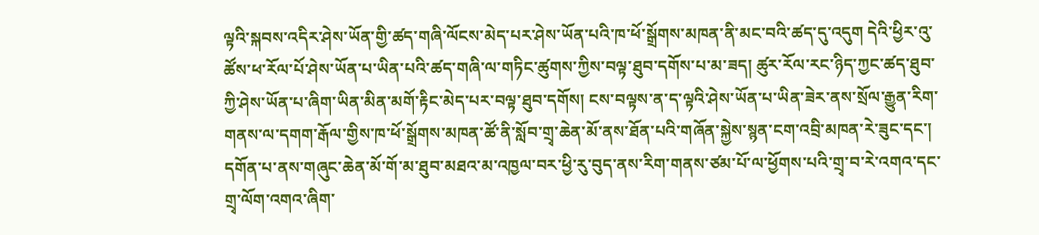ལྟའི་སྐབས་འདིར་ཤེས་ཡོན་གྱི་ཚད་གཞི་ལོངས་མེད་པར་ཤེས་ཡོན་པའི་ཁ་ཕོ་སྒྲོགས་མཁན་ནི་མང་བའི་ཚད་དུ་འདུག དེའི་ཕྱིར་འུ་ཚོས་ཕ་རོལ་པོ་ཤེས་ཡོན་པ་ཡིན་པའི་ཚད་གཞི་ལ་གཏིང་ཚུགས་ཀྱིས་བལྟ་ཐུབ་དགོས་པ་མ་ཟད། ཚུར་རོལ་རང་ཉིད་ཀྱང་ཚད་ཐུབ་ཀྱི་ཤེས་ཡོན་པ་ཞིག་ཡིན་མིན་མགོ་རྟིང་མེད་པར་བལྟ་ཐུབ་དགོས། ངས་བལྟས་ན་ད་ལྟའི་ཤེས་ཡོན་པ་ཡིན་ཟེར་ནས་སྲོལ་རྒྱུན་རིག་གནས་ལ་དགག་རྒོལ་གྱིས་ཁ་ཕོ་སྒྲོགས་མཁན་ཚོ་ནི་སློབ་གྲྭ་ཆེན་མོ་ནས་ཐོན་པའི་གཞོན་སྐྱེས་སྙན་ངག་འབྲི་མཁན་རེ་ཟུང་དང་། དགོན་པ་ནས་གཞུང་ཆེན་མོ་གོ་མ་ཐུབ་མཐའ་མ་འཁྱལ་བར་ཕྱི་རུ་བུད་ནས་རིག་གནས་ཙམ་པོ་ལ་ཕྱོགས་པའི་གྲྭ་བ་རེ་འགའ་དང་གྲྭ་ལོག་འགའ་ཞིག་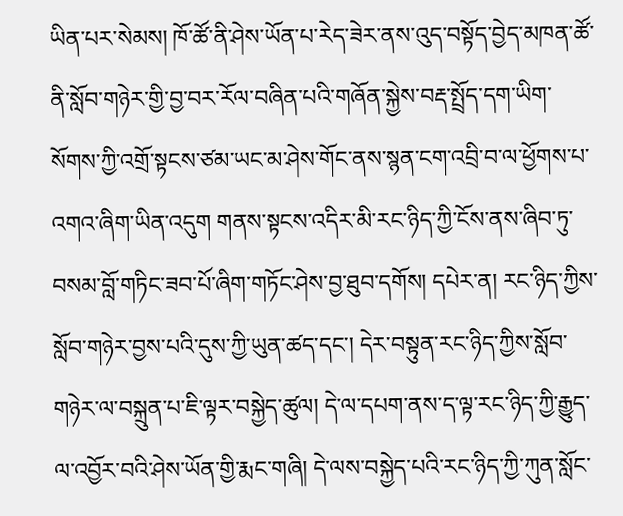ཡིན་པར་སེམས། ཁོ་ཚོ་ནི་ཤེས་ཡོན་པ་རེད་ཟེར་ནས་འུད་བསྟོད་བྱེད་མཁན་ཚོ་ནི་སློབ་གཉེར་གྱི་བྱ་བར་རོལ་བཞིན་པའི་གཞོན་སྐྱེས་བརྡ་སྤྲོད་དག་ཡིག་སོགས་ཀྱི་འགྲོ་སྟངས་ཙམ་ཡང་མ་ཤེས་གོང་ནས་སྙན་ངག་འབྲི་བ་ལ་ཕྱོགས་པ་འགའ་ཞིག་ཡིན་འདུག གནས་སྟངས་འདིར་མི་རང་ཉིད་ཀྱི་ངོས་ནས་ཞིབ་ཏུ་བསམ་བློ་གཏིང་ཟབ་པོ་ཞིག་གཏོང་ཤེས་བྱ་ཐུབ་དགོས། དཔེར་ན། རང་ཉིད་ཀྱིས་སློབ་གཉེར་བྱས་པའི་དུས་ཀྱི་ཡུན་ཚད་དང་། དེར་བསྟུན་རང་ཉིད་ཀྱིས་སློབ་གཉེར་ལ་བསྐྲུན་པ་ཇི་ལྟར་བསྐྱེད་ཚུལ། དེ་ལ་དཔག་ནས་ད་ལྟ་རང་ཉིད་ཀྱི་རྒྱུད་ལ་འབྱོར་བའི་ཤེས་ཡོན་གྱི་རྨང་གཞི། དེ་ལས་བསྐྱེད་པའི་རང་ཉིད་ཀྱི་ཀུན་སློང་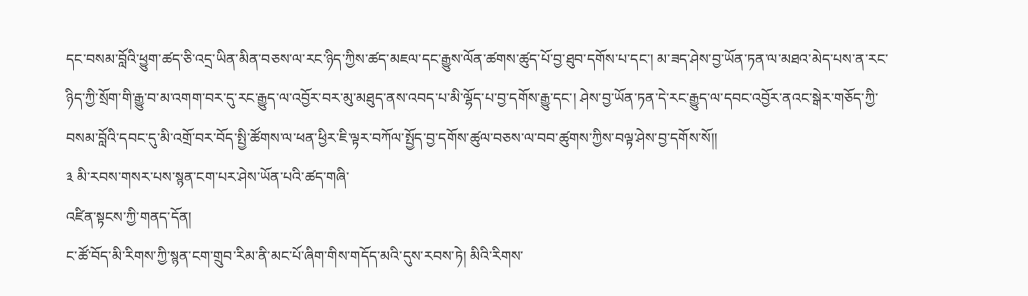དང་བསམ་བློའི་ཕྱུག་ཚད་ཅི་འདྲ་ཡིན་མིན་བཅས་ལ་རང་ཉིད་ཀྱིས་ཚད་མཇལ་དང་རྒྱུས་ལོན་ཚགས་ཚུད་པོ་བྱ་ཐུབ་དགོས་པ་དང་། མ་ཟད་ཤེས་བྱ་ཡོན་ཏན་ལ་མཐའ་མེད་པས་ན་རང་ཉིད་ཀྱི་སྲོག་གི་རྒྱུ་བ་མ་འགག་བར་དུ་རང་རྒྱུད་ལ་འབྱོར་བར་མུ་མཐུད་ནས་འབད་པ་མི་ལྷོད་པ་བྱ་དགོས་རྒྱུ་དང་། ཤེས་བྱ་ཡོན་ཏན་དེ་རང་རྒྱུད་ལ་དབང་འབྱོར་ནའང་སྒེར་གཅོད་ཀྱི་བསམ་བློའི་དབང་དུ་མི་འགྲོ་བར་བོད་སྤྱི་ཚོགས་ལ་ཕན་ཕྱིར་ཇི་ལྟར་བཀོལ་སྤྱོད་བྱ་དགོས་ཚུལ་བཅས་ལ་བབ་ཚུགས་ཀྱིས་བལྟ་ཤེས་བྱ་དགོས་སོ།།
༣ མི་རབས་གསར་པས་སྙན་ངག་པར་ཤེས་ཡོན་པའི་ཚད་གཞི་
འཛིན་སྟངས་ཀྱི་གནད་དོན།
ང་ཚོ་བོད་མི་རིགས་ཀྱི་སྙན་ངག་གྲུབ་རིམ་ནི་མང་པོ་ཞིག་གིས་གདོད་མའི་དུས་རབས་ཏེ། མིའི་རིགས་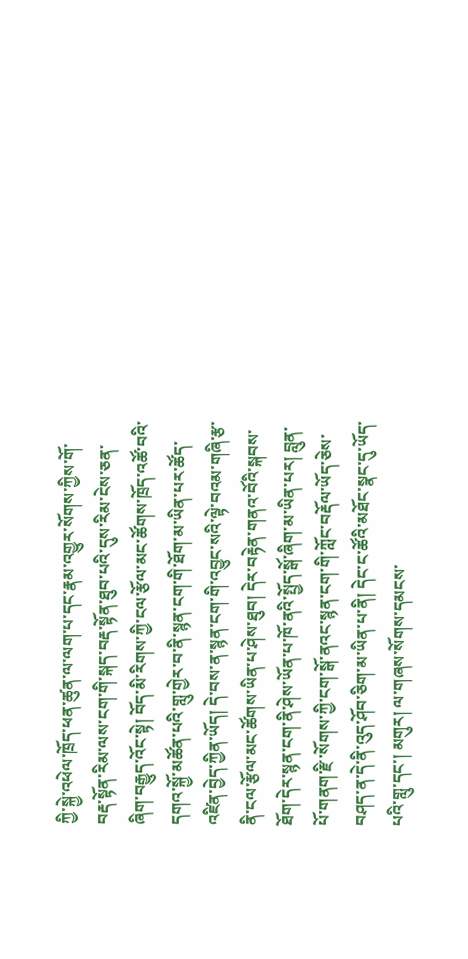ཀྱི་སྐྱེ་འཕེལ་ཁྲོད་ཕན་ཚུན་ལ་ལག་པ་དང་རྣམ་འགྱུར་སོགས་ཀྱིས་གོ་བརྡ་སྟོན་རིམ་ལས་ངག་གི་སྐད་བརྡ་སྟོན་ཐུབ་པའི་དུས་རིམ་ངེས་ཅན་ཞིག་བརྒྱུད་འོང་སྟེ། བོད་མི་རིགས་ཀྱི་ངལ་རྩོལ་མང་ཚོགས་ཁྲོད་འཚོ་བའི་དགའ་སྐྱོ་མཚོན་པའི་གླུ་གྱེར་བ་ནི་སྙན་ངག་གི་ཐོག་མ་ཡིན་པར་ཚོད་འཛིན་བྱེད་ཀྱིན་ཡོད། དེ་བས་ན་སྙན་ངག་གི་འབྱུང་སའི་ལྟེ་བའམ་གཞི་རྩ་ནི་ངལ་རྩོལ་མང་ཚོགས་ཡིན་པ་ཤེས་ཐུབ། དེར་བརྟེན་གནའ་བོའི་སྐབས་ཐོག་དེར་སྙན་ངག་ནི་ཤེས་ཡོན་པ་ཁོ་ནའི་སྤྱོད་སྒོ་ཞིག་མ་ཡིན་པར། བླུན་པོ་གནག་རྫི་སོགས་ཀྱི་ངག་སྒོ་ནའང་སྙན་ངག་གི་ཀློང་བརྡོལ་ཡོད་ཅེས་བཤད་ན་དེ་ནི་འུད་ཤོབ་ཅིག་མ་ཡིན་པ་ནི། དེང་ང་ཚོའི་མཐོང་སྣང་དུ་ཡོད་པའི་གླུ་དང་། མགུར། ལ་གཞས་སོགས་དམངས་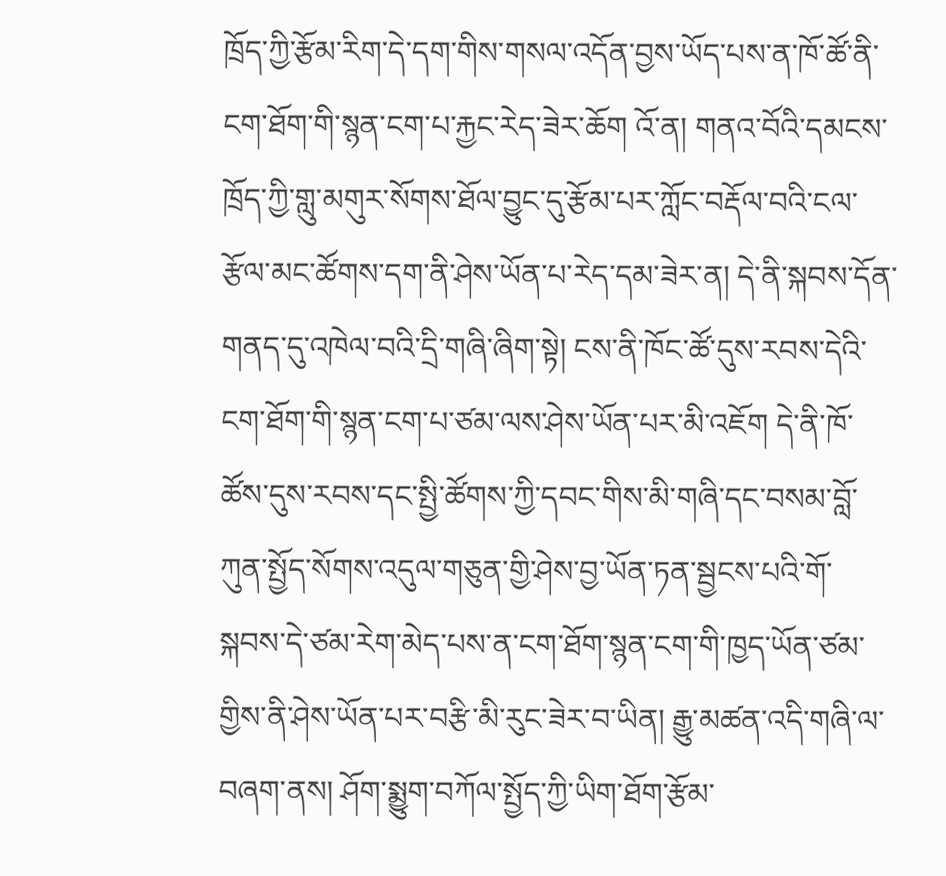ཁྲོད་ཀྱི་རྩོམ་རིག་དེ་དག་གིས་གསལ་འདོན་བྱས་ཡོད་པས་ན་ཁོ་ཚོ་ནི་ངག་ཐོག་གི་སྙན་ངག་པ་རྐྱང་རེད་ཟེར་ཆོག འོ་ན། གནའ་བོའི་དམངས་ཁྲོད་ཀྱི་གླུ་མགུར་སོགས་ཐོལ་བྱུང་དུ་རྩོམ་པར་ཀློང་བརྡོལ་བའི་ངལ་རྩོལ་མང་ཚོགས་དག་ནི་ཤེས་ཡོན་པ་རེད་དམ་ཟེར་ན། དེ་ནི་སྐབས་དོན་གནད་དུ་འཁེལ་བའི་དྲི་གཞི་ཞིག་སྟེ། ངས་ནི་ཁོང་ཚོ་དུས་རབས་དེའི་ངག་ཐོག་གི་སྙན་ངག་པ་ཙམ་ལས་ཤེས་ཡོན་པར་མི་འཇོག དེ་ནི་ཁོ་ཚོས་དུས་རབས་དང་སྤྱི་ཚོགས་ཀྱི་དབང་གིས་མི་གཞི་དང་བསམ་བློ་ཀུན་སྤྱོད་སོགས་འདུལ་གཅུན་གྱི་ཤེས་བྱ་ཡོན་ཏན་སྦྱངས་པའི་གོ་སྐབས་དེ་ཙམ་རེག་མེད་པས་ན་ངག་ཐོག་སྙན་ངག་གི་ཁྱད་ཡོན་ཙམ་གྱིས་ནི་ཤེས་ཡོན་པར་བརྩི་མི་རུང་ཟེར་བ་ཡིན། རྒྱུ་མཚན་འདི་གཞི་ལ་བཞག་ནས། ཤོག་སྨྱུག་བཀོལ་སྤྱོད་ཀྱི་ཡིག་ཐོག་རྩོམ་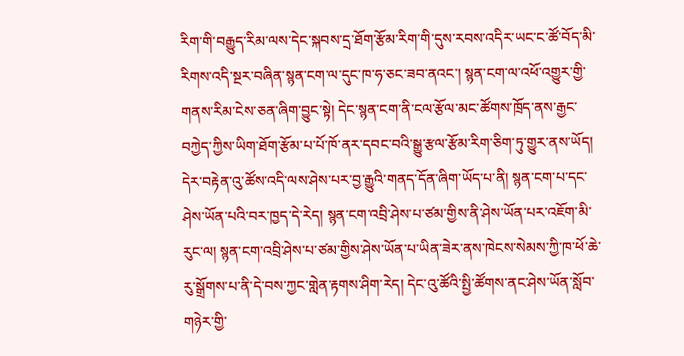རིག་གི་བརྒྱུད་རིམ་ལས་དེང་སྐབས་དྲ་ཐོག་རྩོམ་རིག་གི་དུས་རབས་འདིར་ཡང་ང་ཚོ་བོད་མི་རིགས་འདི་སྔར་བཞིན་སྙན་ངག་ལ་དུང་ཁ་ཧ་ཅང་ཟབ་ནའང་། སྙན་ངག་ལ་འཕོ་འགྱུར་གྱི་གནས་རིམ་ངེས་ཅན་ཞིག་བྱུང་སྟེ། དེང་སྙན་ངག་ནི་ངལ་རྩོལ་མང་ཚོགས་ཁྲོད་ནས་རྒྱང་བཀྱེད་ཀྱིས་ཡིག་ཐོག་རྩོམ་པ་པོ་ཁོ་ནར་དབང་བའི་སྒྱུ་རྩལ་རྩོམ་རིག་ཅིག་ཏུ་གྱུར་ནས་ཡོད།
དེར་བརྟེན་འུ་ཚོས་འདི་ལས་ཤེས་པར་བྱ་རྒྱུའི་གནད་དོན་ཞིག་ཡོད་པ་ནི། སྙན་ངག་པ་དང་ཤེས་ཡོན་པའི་བར་ཁྱད་དེ་རེད། སྙན་ངག་འབྲི་ཤེས་པ་ཙམ་གྱིས་ནི་ཤེས་ཡོན་པར་འཇོག་མི་རུང་ལ། སྙན་ངག་འབྲི་ཤེས་པ་ཙམ་གྱིས་ཤེས་ཡོན་པ་ཡིན་ཟེར་ནས་ཁེངས་སེམས་ཀྱི་ཁ་ཕོ་ཆེ་རུ་སྒྲོགས་པ་ནི་དེ་བས་ཀྱང་གླེན་རྟགས་ཤིག་རེད། དེང་འུ་ཚོའི་སྤྱི་ཚོགས་ནང་ཤེས་ཡོན་སློབ་གཉེར་གྱི་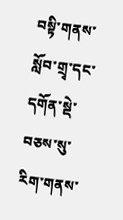བསྟི་གནས་སློབ་གྲྭ་དང་དགོན་སྡེ་བཅས་སུ་རིག་གནས་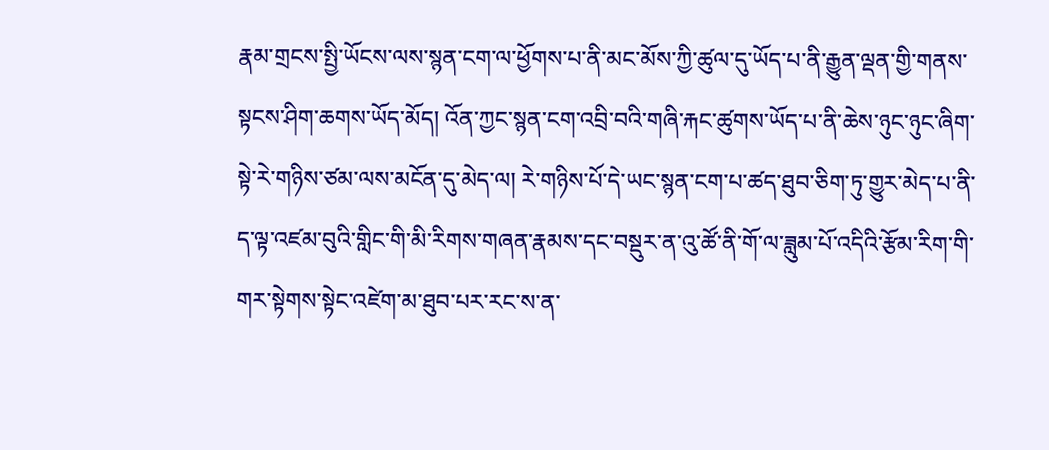རྣམ་གྲངས་སྤྱི་ཡོངས་ལས་སྙན་ངག་ལ་ཕྱོགས་པ་ནི་མང་མོས་ཀྱི་ཚུལ་དུ་ཡོད་པ་ནི་རྒྱུན་ལྡན་གྱི་གནས་སྟངས་ཤིག་ཆགས་ཡོད་མོད། འོན་ཀྱང་སྙན་ངག་འབྲི་བའི་གཞི་རྐང་ཚུགས་ཡོད་པ་ནི་ཆེས་ཉུང་ཉུང་ཞིག་སྟེ་རེ་གཉིས་ཙམ་ལས་མངོན་དུ་མེད་ལ། རེ་གཉིས་པོ་དེ་ཡང་སྙན་ངག་པ་ཚད་ཐུབ་ཅིག་ཏུ་གྱུར་མེད་པ་ནི་ད་ལྟ་འཛམ་བུའི་གླིང་གི་མི་རིགས་གཞན་རྣམས་དང་བསྡུར་ན་འུ་ཚོ་ནི་གོ་ལ་ཟླུམ་པོ་འདིའི་རྩོམ་རིག་གི་གར་སྟེགས་སྟེང་འཛེག་མ་ཐུབ་པར་རང་ས་ན་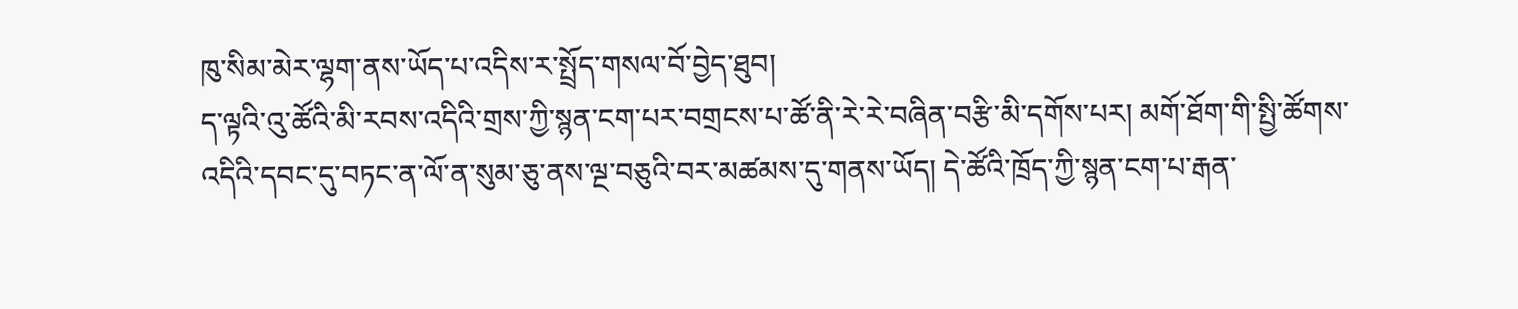ཁུ་སིམ་མེར་ལྷག་ནས་ཡོད་པ་འདིས་ར་སྤྲོད་གསལ་བོ་བྱེད་ཐུབ།
ད་ལྟའི་འུ་ཚོའི་མི་རབས་འདིའི་གྲས་ཀྱི་སྙན་ངག་པར་བགྲངས་པ་ཚོ་ནི་རེ་རེ་བཞིན་བརྩི་མི་དགོས་པར། མགོ་ཐོག་གི་སྤྱི་ཚོགས་འདིའི་དབང་དུ་བཏང་ན་ལོ་ན་སུམ་ཅུ་ནས་ལྔ་བཅུའི་བར་མཚམས་དུ་གནས་ཡོད། དེ་ཚོའི་ཁྲོད་ཀྱི་སྙན་ངག་པ་རྒན་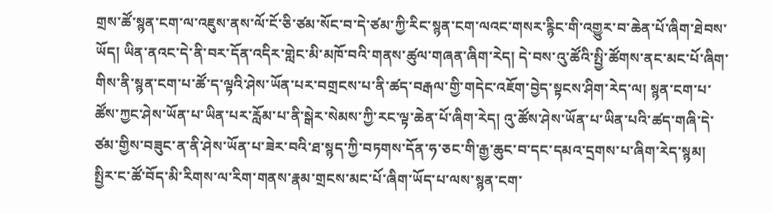གྲས་ཚོ་སྙན་ངག་ལ་འཇུས་ནས་ལོ་ངོ་ཅི་ཙམ་སོང་བ་དེ་ཙམ་ཀྱི་རིང་སྙན་ངག་ལའང་གསར་རྙིང་གི་འགྱུར་བ་ཆེན་པོ་ཞིག་ཐེབས་ཡོད། ཡིན་ནའང་དེ་ནི་བར་དོན་འདིར་གླེང་མི་མཁོ་བའི་གནས་ཚུལ་གཞན་ཞིག་རེད། དེ་བས་འུ་ཚོའི་སྤྱི་ཚོགས་ནང་མང་པོ་ཞིག་གིས་ནི་སྙན་ངག་པ་ཚོ་ད་ལྟའི་ཤེས་ཡོན་པར་བགྲངས་པ་ནི་ཚད་བརྒལ་གྱི་གདེང་འཇོག་བྱེད་སྟངས་ཤིག་རེད་ལ། སྙན་ངག་པ་ཚོས་ཀྱང་ཤེས་ཡོན་པ་ཡིན་པར་རློམ་པ་ནི་སྒེར་སེམས་ཀྱི་རང་ལྟ་ཆེན་པོ་ཞིག་རེད། འུ་ཚོས་ཤེས་ཡོན་པ་ཡིན་པའི་ཚད་གཞི་དེ་ཙམ་གྱིས་བཟུང་ན་ནི་ཤེས་ཡོན་པ་ཟེར་བའི་ཐ་སྙད་ཀྱི་བཏགས་དོན་ཧ་ཅང་གི་རྒྱ་ཆུང་བ་དང་དམའ་དྲགས་པ་ཞིག་རེད་སྙམ། སྤྱིར་ང་ཚོ་བོད་མི་རིགས་ལ་རིག་གནས་རྣམ་གྲངས་མང་པོ་ཞིག་ཡོད་པ་ལས་སྙན་ངག་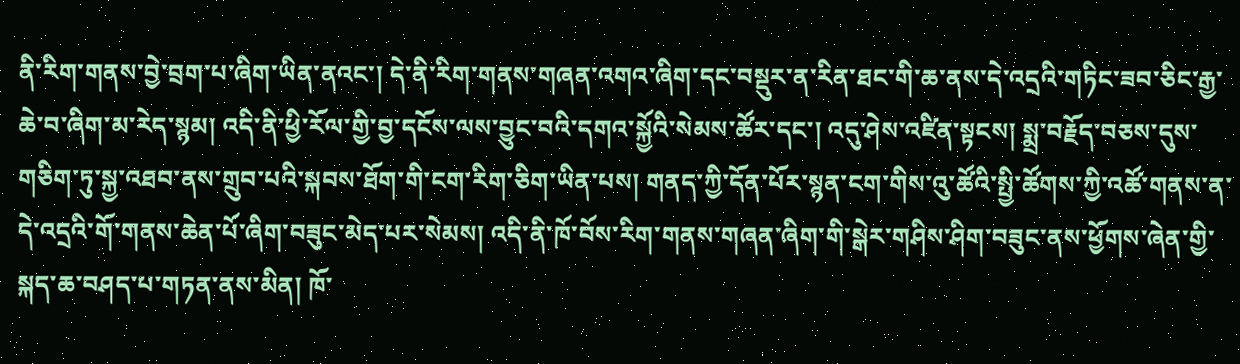ནི་རིག་གནས་བྱེ་བྲག་པ་ཞིག་ཡིན་ནའང་། དེ་ནི་རིག་གནས་གཞན་འགའ་ཞིག་དང་བསྡུར་ན་རིན་ཐང་གི་ཆ་ནས་དེ་འདྲའི་གཏིང་ཟབ་ཅིང་རྒྱ་ཆེ་བ་ཞིག་མ་རེད་སྙམ། འདི་ནི་ཕྱི་རོལ་གྱི་བྱ་དངོས་ལས་བྱུང་བའི་དགའ་སྐྱོའི་སེམས་ཚོར་དང་། འདུ་ཤེས་འཛིན་སྟངས། སྨྲ་བརྗོད་བཅས་དུས་གཅིག་ཏུ་སྐྱ་འཐབ་ནས་གྲུབ་པའི་སྐབས་ཐོག་གི་ངག་རིག་ཅིག་ཡིན་པས། གནད་ཀྱི་དོན་པོར་སྙན་ངག་གིས་འུ་ཚོའི་སྤྱི་ཚོགས་ཀྱི་འཚོ་གནས་ན་དེ་འདྲའི་གོ་གནས་ཆེན་པོ་ཞིག་བཟུང་མེད་པར་སེམས། འདི་ནི་ཁོ་བོས་རིག་གནས་གཞན་ཞིག་གི་སྒེར་གཤིས་ཤིག་བཟུང་ནས་ཕྱོགས་ཞེན་གྱི་སྐད་ཆ་བཤད་པ་གཏན་ནས་མིན། ཁོ་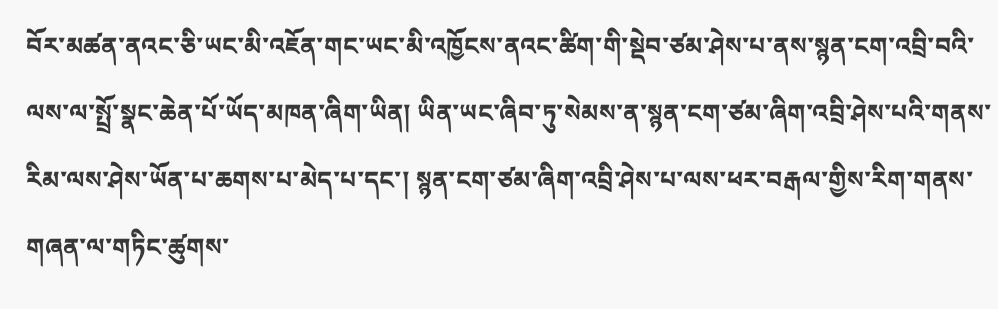བོར་མཚན་ནའང་ཅི་ཡང་མི་འཇོན་གང་ཡང་མི་འཁྱོངས་ནའང་ཚིག་གི་སྡེབ་ཙམ་ཤེས་པ་ནས་སྙན་ངག་འབྲི་བའི་ལས་ལ་སྤྲོ་སྣང་ཆེན་པོ་ཡོད་མཁན་ཞིག་ཡིན། ཡིན་ཡང་ཞིབ་ཏུ་སེམས་ན་སྙན་ངག་ཙམ་ཞིག་འབྲི་ཤེས་པའི་གནས་རིམ་ལས་ཤེས་ཡོན་པ་ཆགས་པ་མེད་པ་དང་། སྙན་ངག་ཙམ་ཞིག་འབྲི་ཤེས་པ་ལས་ཕར་བརྒལ་གྱིས་རིག་གནས་གཞན་ལ་གཏིང་ཚུགས་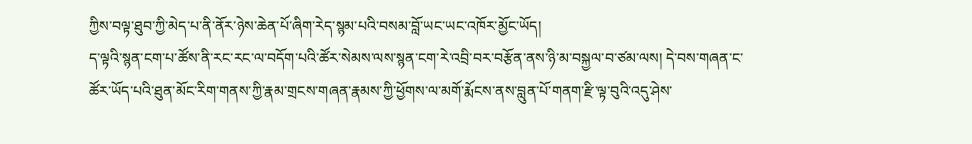ཀྱིས་བལྟ་ཐུབ་ཀྱི་མེད་པ་ནི་ནོར་ཉེས་ཆེན་པོ་ཞིག་རེད་སྙམ་པའི་བསམ་བློ་ཡང་ཡང་འཁོར་མྱོང་ཡོད།
ད་ལྟའི་སྙན་ངག་པ་ཚོས་ནི་རང་རང་ལ་བདོག་པའི་ཚོར་སེམས་ལས་སྙན་ངག་རེ་འབྲི་བར་བརྩོན་ནས་ཉི་མ་བསྐྱལ་བ་ཙམ་ལས། དེ་བས་གཞན་ང་ཚོར་ཡོད་པའི་ཐུན་མོང་རིག་གནས་ཀྱི་རྣམ་གྲངས་གཞན་རྣམས་ཀྱི་ཕྱོགས་ལ་མགོ་རྨོངས་ནས་བླུན་པོ་གནག་རྫི་ལྟ་བུའི་འདུ་ཤེས་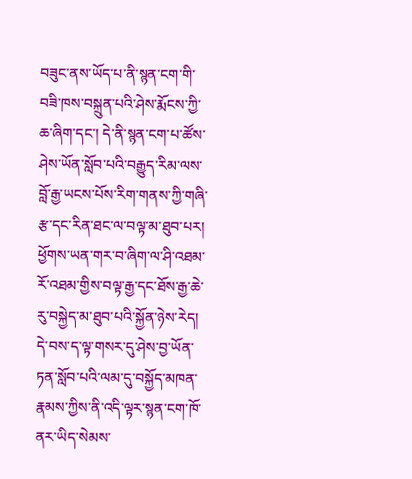བཟུང་ནས་ཡོད་པ་ནི་སྙན་ངག་གི་བཟི་ཁས་བསྐྲུན་པའི་ཤེས་རྨོངས་ཀྱི་ཆ་ཞིག་དང་། དེ་ནི་སྙན་ངག་པ་ཚོས་ཤེས་ཡོན་སློབ་པའི་བརྒྱུད་རིམ་ལས་བློ་རྒྱ་ཡངས་པོས་རིག་གནས་ཀྱི་གཞི་རྩ་དང་རིན་ཐང་ལ་བལྟ་མ་ཐུབ་པར། ཕྱོགས་ཡན་གར་བ་ཞིག་ལ་ཤི་འཐམ་རོ་འཐམ་གྱིས་བལྟ་རྒྱ་དང་ཐོས་རྒྱ་ཆེ་རུ་བསྐྱེད་མ་ཐུབ་པའི་སྐྱོན་ཉེས་རེད། དེ་བས་ད་ལྟ་གསར་དུ་ཤེས་བྱ་ཡོན་ཏན་སློབ་པའི་ལམ་དུ་བསྐྱོད་མཁན་རྣམས་ཀྱིས་ནི་འདི་ལྟར་སྙན་ངག་ཁོ་ནར་ཡིད་སེམས་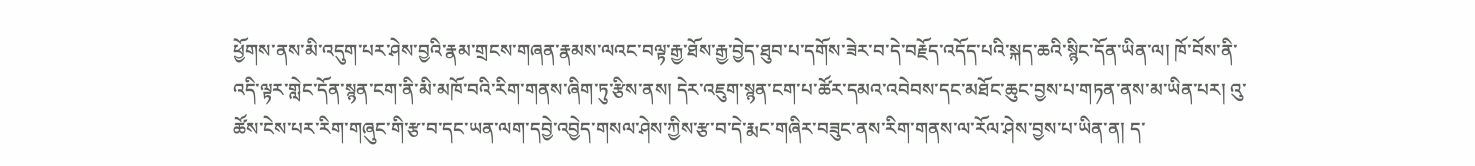ཕྱོགས་ནས་མི་འདུག་པར་ཤེས་བྱའི་རྣམ་གྲངས་གཞན་རྣམས་ལའང་བལྟ་རྒྱ་ཐོས་རྒྱ་བྱེད་ཐུབ་པ་དགོས་ཟེར་བ་དེ་བརྗོད་འདོད་པའི་སྐད་ཆའི་སྙིང་དོན་ཡིན་ལ། ཁོ་བོས་ནི་འདི་ལྟར་གླེང་དོན་སྙན་ངག་ནི་མི་མཁོ་བའི་རིག་གནས་ཞིག་ཏུ་རྩིས་ནས། དེར་འཇུག་སྙན་ངག་པ་ཚོར་དམའ་འབེབས་དང་མཐོང་ཆུང་བྱས་པ་གཏན་ནས་མ་ཡིན་པར། འུ་ཚོས་ངེས་པར་རིག་གཞུང་གི་རྩ་བ་དང་ཡན་ལག་དབྱེ་འབྱེད་གསལ་ཤེས་ཀྱིས་རྩ་བ་དེ་རྨང་གཞིར་བཟུང་ནས་རིག་གནས་ལ་རོལ་ཤེས་བྱས་པ་ཡིན་ན། ད་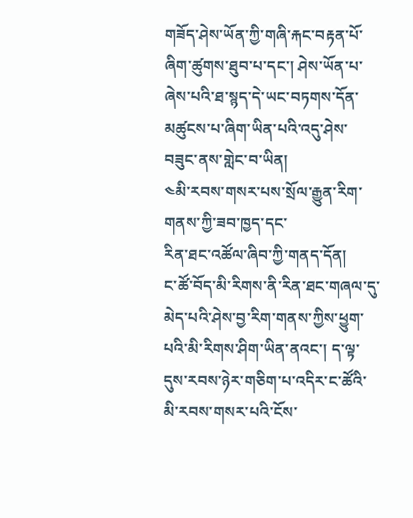གཟོད་ཤེས་ཡོན་ཀྱི་གཞི་རྐང་བརྟན་པོ་ཞིག་ཚུགས་ཐུབ་པ་དང་། ཤེས་ཡོན་པ་ཞེས་པའི་ཐ་སྙད་དེ་ཡང་བཏགས་དོན་མཚུངས་པ་ཞིག་ཡིན་པའི་འདུ་ཤེས་བཟུང་ནས་གླེང་བ་ཡིན།
༤མི་རབས་གསར་པས་སྲོལ་རྒྱུན་རིག་གནས་ཀྱི་ཟབ་ཁྱད་དང་
རིན་ཐང་འཚོལ་ཞིབ་ཀྱི་གནད་དོན།
ང་ཚོ་བོད་མི་རིགས་ནི་རིན་ཐང་གཞལ་དུ་མེད་པའི་ཤེས་བྱ་རིག་གནས་ཀྱིས་ཕྱུག་པའི་མི་རིགས་ཤིག་ཡིན་ནའང་། ད་ལྟ་དུས་རབས་ཉེར་གཅིག་པ་འདིར་ང་ཚོའི་མི་རབས་གསར་པའི་ངོས་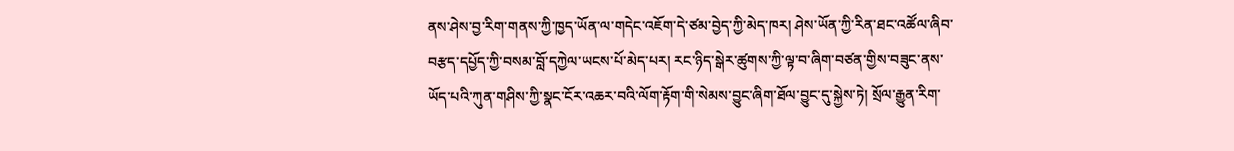ནས་ཤེས་བྱ་རིག་གནས་ཀྱི་ཁྱད་ཡོན་ལ་གདེང་འཇོག་དེ་ཙམ་བྱེད་ཀྱི་མེད་ཁར། ཤེས་ཡོན་ཀྱི་རིན་ཐང་འཚོལ་ཞིབ་བརྩད་དཔྱོད་ཀྱི་བསམ་བློ་དཀྱེལ་ཡངས་པོ་མེད་པར། རང་ཉིད་སྒེར་ཚུགས་ཀྱི་ལྟ་བ་ཞིག་བཙན་གྱིས་བཟུང་ནས་ཡོད་པའི་ཀུན་གཤིས་ཀྱི་སྣང་ངོར་འཆར་བའི་ལོག་རྟོག་གི་སེམས་བྱུང་ཞིག་ཐོལ་བྱུང་དུ་སྐྱེས་ཏེ། སྲོལ་རྒྱུན་རིག་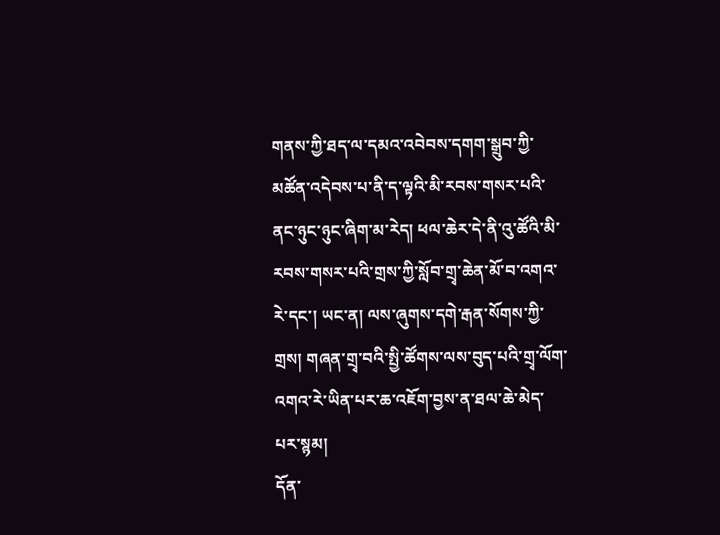གནས་ཀྱི་ཐད་ལ་དམའ་འབེབས་དགག་སྒྲུབ་ཀྱི་མཚོན་འདེབས་པ་ནི་ད་ལྟའི་མི་རབས་གསར་པའི་ནང་ཉུང་ཉུང་ཞིག་མ་རེད། ཕལ་ཆེར་དེ་ནི་འུ་ཚོའི་མི་རབས་གསར་པའི་གྲས་ཀྱི་སློབ་གྲྭ་ཆེན་མོ་བ་འགའ་རེ་དང་། ཡང་ན། ལས་ཞུགས་དགེ་རྒན་སོགས་ཀྱི་གྲས། གཞན་གྲྭ་བའི་སྤྱི་ཚོགས་ལས་བུད་པའི་གྲྭ་ལོག་འགའ་རེ་ཡིན་པར་ཆ་འཇོག་བྱས་ན་ཐལ་ཆེ་མེད་པར་སྙམ།
དོན་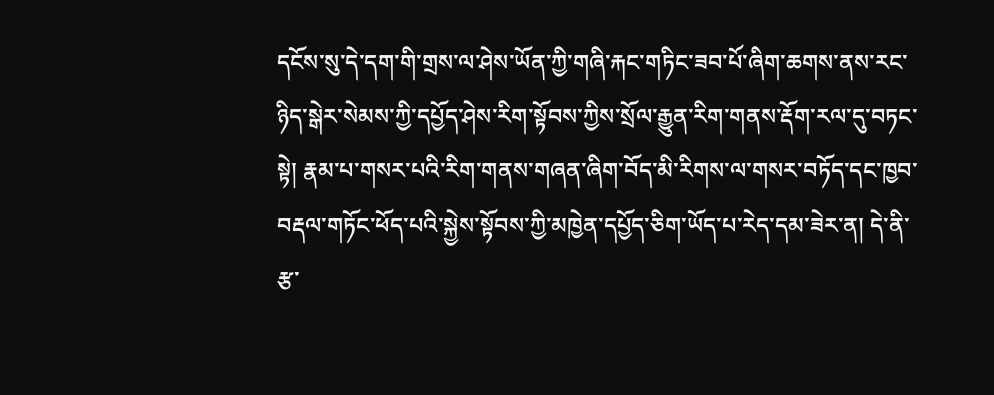དངོས་སུ་དེ་དག་གི་གྲས་ལ་ཤེས་ཡོན་ཀྱི་གཞི་རྐང་གཏིང་ཟབ་པོ་ཞིག་ཆགས་ནས་རང་ཉིད་སྒེར་སེམས་ཀྱི་དཔྱོད་ཤེས་རིག་སྟོབས་ཀྱིས་སྲོལ་རྒྱུན་རིག་གནས་རྡོག་རལ་དུ་བཏང་སྟེ། རྣམ་པ་གསར་པའི་རིག་གནས་གཞན་ཞིག་བོད་མི་རིགས་ལ་གསར་བཏོད་དང་ཁྱབ་བརྡལ་གཏོང་ཕོད་པའི་སྐྱེས་སྟོབས་ཀྱི་མཁྱེན་དཔྱོད་ཅིག་ཡོད་པ་རེད་དམ་ཟེར་ན། དེ་ནི་རྩ་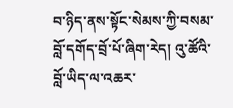བ་ཉིད་ནས་སྟོང་སེམས་ཀྱི་བསམ་བློ་དགོད་བྲོ་པོ་ཞིག་རེད། འུ་ཚོའི་བློ་ཡིད་ལ་འཆར་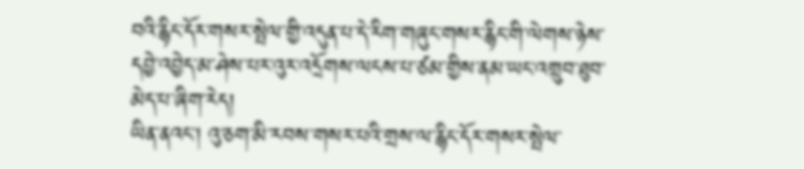བའི་རྙིང་དོར་གསར་སྤེལ་གྱི་འདུན་པ་དེ་རིག་གཞུང་གསར་རྙིང་གི་ལེགས་ཉེས་དབྱེ་འབྱེད་མ་ཤེས་པར་འུར་འདྲོགས་ལངས་པ་ཙམ་གྱིས་ནམ་ཡང་འགྲུབ་ཐུབ་མེད་པ་ཞིག་རེད།
ཡིན་ནའང་། འུ་ཅག་མི་རབས་གསར་པའི་གྲས་ལ་རྙིང་དོར་གསར་སྤེལ་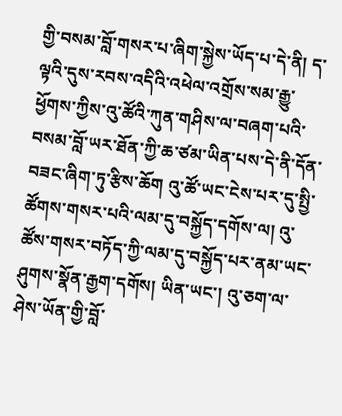གྱི་བསམ་བློ་གསར་པ་ཞིག་སྐྱེས་ཡོད་པ་དེ་ནི། ད་ལྟའི་དུས་རབས་འདིའི་འཕེལ་འགྲོས་སམ་རྒྱུ་ཕྱོགས་ཀྱིས་འུ་ཚོའི་ཀུན་གཤིས་ལ་བཞག་པའི་བསམ་བློ་ཡར་ཐོན་ཀྱི་ཆ་ཙམ་ཡིན་པས་དེ་ནི་དོན་བཟང་ཞིག་ཏུ་རྩིས་ཆོག འུ་ཚོ་ཡང་ངེས་པར་དུ་སྤྱི་ཚོགས་གསར་པའི་ལམ་དུ་བསྐྱོད་དགོས་ལ། འུ་ཚོས་གསར་བཏོད་ཀྱི་ལམ་དུ་བསྐྱོད་པར་ནམ་ཡང་ཤུགས་སྣོན་རྒྱག་དགོས། ཡིན་ཡང་། འུ་ཅག་ལ་ཤེས་ཡོན་གྱི་བློ་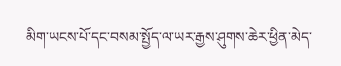མིག་ཡངས་པོ་དང་བསམ་སྤྱོད་ལ་ཡར་རྒྱས་ཤུགས་ཆེར་ཕྱིན་མེད་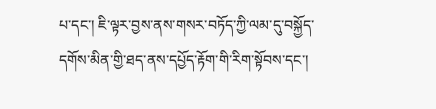པ་དང་། ཇི་ལྟར་བྱས་ནས་གསར་བཏོད་ཀྱི་ལམ་དུ་བསྐྱོད་དགོས་མིན་གྱི་ཐད་ནས་དཔྱོད་རྟོག་གི་རིག་སྟོབས་དང་།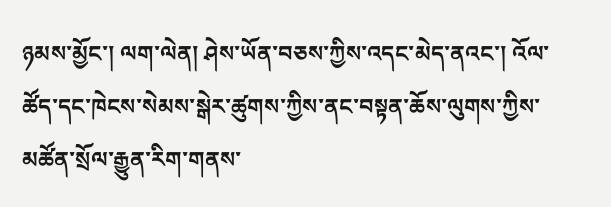ཉམས་མྱོང་། ལག་ལེན། ཤེས་ཡོན་བཅས་ཀྱིས་འདང་མེད་ནའང་། འོལ་ཚོད་དང་ཁེངས་སེམས་སྒེར་ཚུགས་ཀྱིས་ནང་བསྟན་ཆོས་ལུགས་ཀྱིས་མཚོན་སྲོལ་རྒྱུན་རིག་གནས་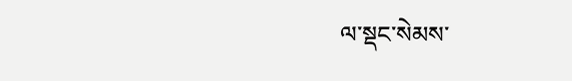ལ་སྡང་སེམས་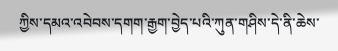ཀྱིས་དམའ་འབེབས་དགག་རྒྱག་བྱེད་པའི་ཀུན་གཤིས་དེ་ནི་ཆེས་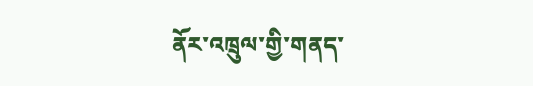ནོར་འཁྲུལ་གྱི་གནད་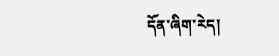དོན་ཞིག་རེད།